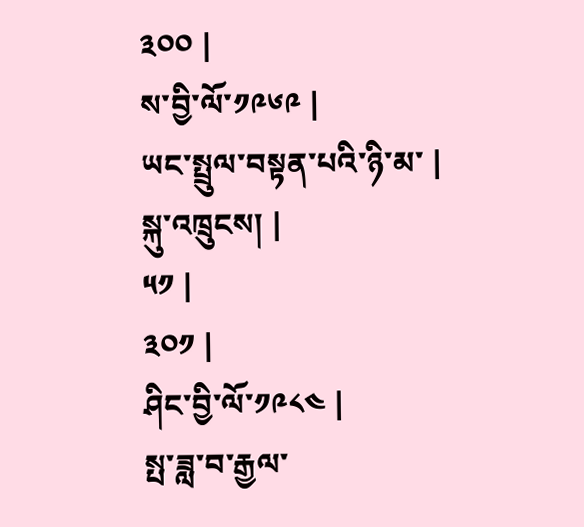༣༠༠ |
ས་བྱི་ལོ་༡༩༦༩ |
ཡང་སྤྲུལ་བསྟན་པའི་ཉི་མ་ |
སྐུ་འཁྲུངས། |
༥༡ |
༣༠༡ |
ཤིང་བྱི་ལོ་༡༩༨༤ |
སྤ་ཟླ་བ་རྒྱལ་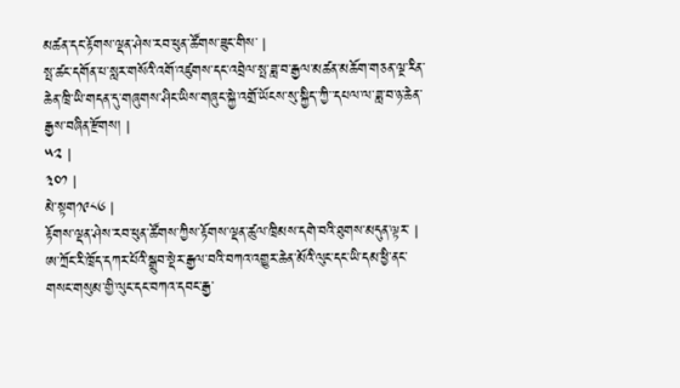མཚན་དང་རྟོགས་ལྡན་ཤེས་རབ་ཕུན་ཚོགས་ཟུང་གིས་ |
སྤ་ཚང་དགོན་པ་སླར་གསོའི་འགོ་འཛུགས་དང་འབྲེལ་སྤ་ཟླ་བ་རྒྱལ་མཚན་མཆོག་གཅན་ལྔ་རིན་ཆེན་ཁྲི་ཡི་གདན་དུ་གཞུགས་ཤིང་ཡིས་གཞུང་སྐྱེ་འགྲོ་ཡོངས་སུ་སྐྱིད་་ཀྱི་་དཔལ་ལ་ཟླ་བ་ཉ་ཆེན་རྒྱས་བཞིན་རྫོགས། |
༥༢ |
༣༠༡ |
མེ་སྟག༡༩༨༦ |
རྟོགས་ལྡན་ཤེས་རབ་ཕུན་ཚོགས་ཀྱིས་རྟོགས་ལྡན་ཚུལ་ཁྲིམས་དགེ་བའི་ཐུགས་མདུན་ལྟར་ |
ཨ་ཀྲོང་རི་ཁྲོད་དཀར་པོའི་སྒྲུབ་སྡེར་རྒྱལ་བའི་བཀའ་འགྱུར་ཆེན་མོའི་ལུང་དང་ཡི་དམ་ཕྱི་ནང་གསང་གསུམ་གྱི་ལུང་དང་བཀའ་དབང་རྒྱ་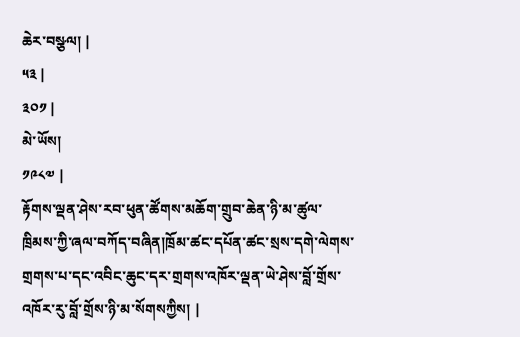ཆེར་བསྩལ། |
༥༣ |
༣༠༡ |
མེ་ཡོས།
༡༩༨༧ |
རྟོགས་ལྡན་ཤེས་རབ་ཕུན་ཚོགས་མཆོག་གྲུབ་ཆེན་ཉི་མ་ཚུལ་ཁྲིམས་ཀྱི་ཞལ་བཀོད་བཞིན།ཁྲོམ་ཚང་དཔོན་ཚང་སྲས་དགེ་ལེགས་གྲགས་པ་དང་འབིང་ཆུང་དར་གྲགས་འཁོར་ལྡན་ཡེ་ཤེས་བློ་གྲོས་འཁོར་རུ་བློ་གྲོས་ཉི་མ་སོགསཀྱིས། |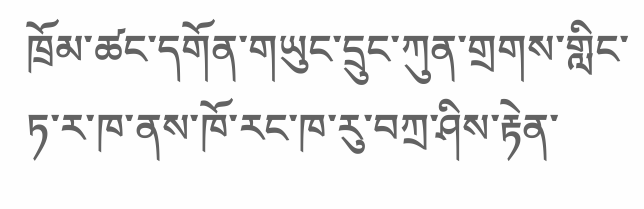ཁྲོམ་ཚང་དགོན་གཡུང་དྲུང་ཀུན་གྲགས་གླིང་ཏ་ར་ཁ་ནས་ཁོ་རང་ཁ་རུ་བཀྲ་ཤིས་རྟེན་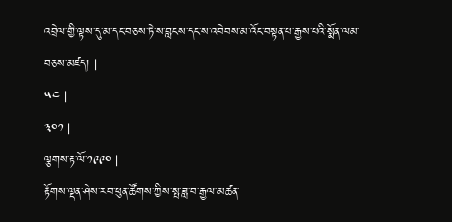འབྲེལ་གྱི་ལྟས་དུ་མ་དང་བཅས་ཏེ་ས་བླངས་དང་ས་འབེབས་མ་འོང་བསྟན་པ་རྒྱས་པའི་སྨོན་ལམ་བཅས་མཛད། |
༥༤ |
༣༠༡ |
ལྕགས་རྟ་ལོ་༡༩༩༠ |
རྟོགས་ལྡན་ཤེས་རབ་ཕུན་ཚོགས་ཀྱིས་སྤ་ཟླ་བ་རྒྱལ་མཚན་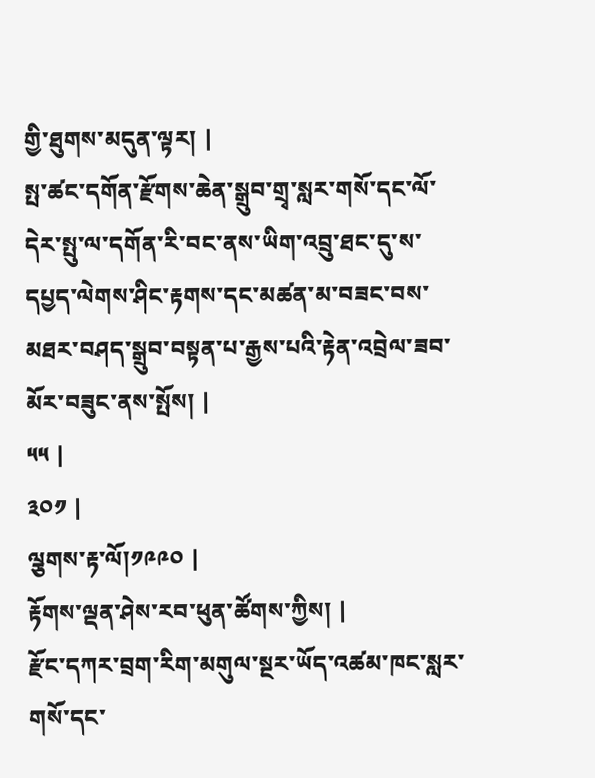གྱི་ཐུགས་མདུན་ལྟར། |
སྤ་ཚང་དགོན་རྫོགས་ཆེན་སྒྲུབ་གྲྭ་སླར་གསོ་དང་ལོ་དེར་སྤུ་ལ་དགོན་རི་བང་ནས་ཡིག་འབྲུ་ཐང་དུ་ས་དཔྱད་ལེགས་ཤིང་རྟགས་དང་མཚན་མ་བཟང་བས་མཐར་བཤད་སྒྲུབ་བསྟན་པ་རྒྱས་པའི་རྟེན་འབྲེལ་ཟབ་མོར་བཟུང་ནས་སྤོས། |
༥༥ |
༣༠༡ |
ལྕགས་རྟ་ལོ།༡༩༩༠ |
རྟོགས་ལྡན་ཤེས་རབ་ཕུན་ཚོགས་ཀྱིས། |
རྫོང་དཀར་བྲག་རིག་མགུལ་སྔར་ཡོད་འཚམ་ཁང་སླར་གསོ་དང་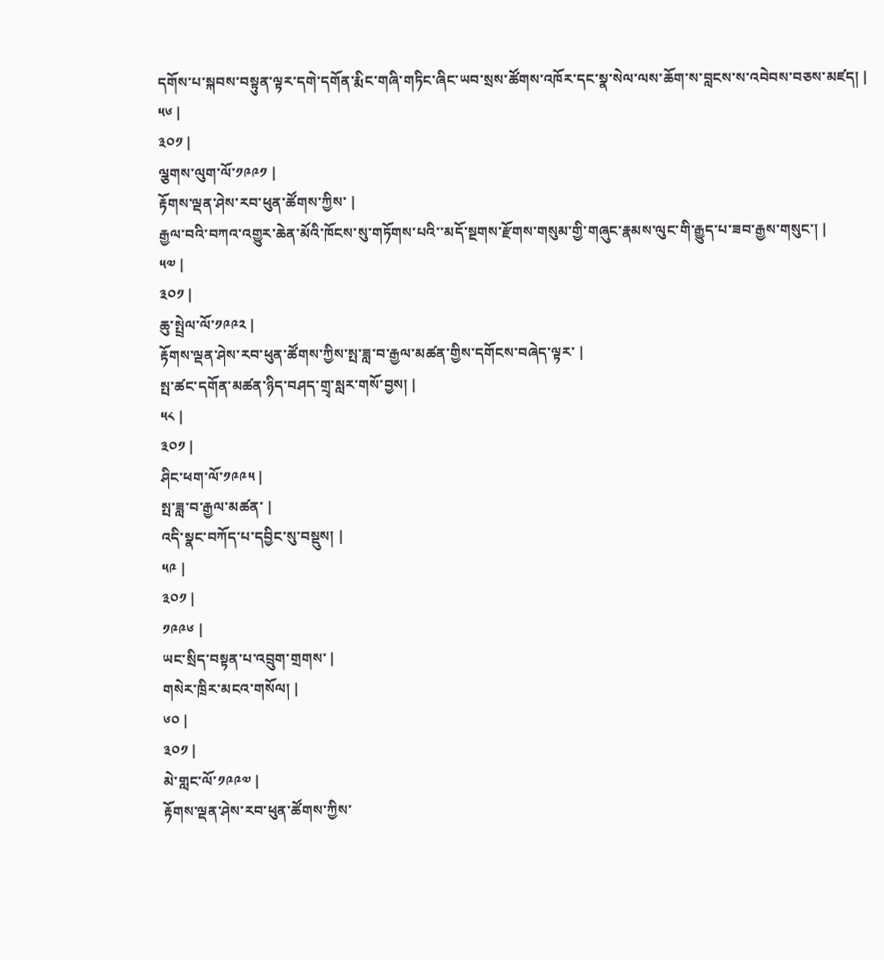དགོས་པ་སྐབས་བསྟུན་ལྟར་དགེ་དགོན་རྨིང་གཞི་གཏིང་ཞིང་ཡབ་སྲས་ཚོགས་འཁོར་དང་སྣ་སེལ་ལས་ཆོག་ས་བླངས་ས་འབེབས་བཅས་མཛད། |
༥༦ |
༣༠༡ |
ལྕགས་ལུག་ལོ་༡༩༩༡ |
རྟོགས་ལྡན་ཤེས་རབ་ཕུན་ཚོགས་ཀྱིས་ |
རྒྱལ་བའི་བཀའ་འགྱུར་ཆེན་མོའི་ཁོངས་སུ་གཏོགས་པའི་་མདོ་སྔགས་རྫོགས་གསུམ་གྱི་གཞུང་རྣམས་ལུང་གི་རྒྱུད་པ་ཟབ་རྒྱས་གསུང་། |
༥༧ |
༣༠༡ |
ཆུ་སྤྲེལ་ལོ་༡༩༩༢ |
རྟོགས་ལྡན་ཤེས་རབ་ཕུན་ཚོགས་ཀྱིས་སྤ་ཟླ་བ་རྒྱལ་མཚན་གྱིས་དགོངས་བཞེད་ལྟར་ |
སྤ་ཚང་དགོན་མཚན་ཉིད་བཤད་གྲྭ་སླར་གསོ་བྱས། |
༥༨ |
༣༠༡ |
ཤིང་ཕག་ལོ་༡༩༩༥ |
སྤ་ཟླ་བ་རྒྱལ་མཚན་ |
འདི་སྣང་བཀོད་པ་དབྱིང་སུ་བསྡུས། |
༥༩ |
༣༠༡ |
༡༩༩༦ |
ཡང་སྲིད་བསྟན་པ་འབྲུག་གྲགས་ |
གསེར་ཁྲིར་མངའ་གསོལ། |
༦༠ |
༣༠༡ |
མེ་གླང་ལོ་༡༩༩༧ |
རྟོགས་ལྡན་ཤེས་རབ་ཕུན་ཚོགས་ཀྱིས་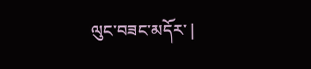ལུང་བཟང་མདོར་ |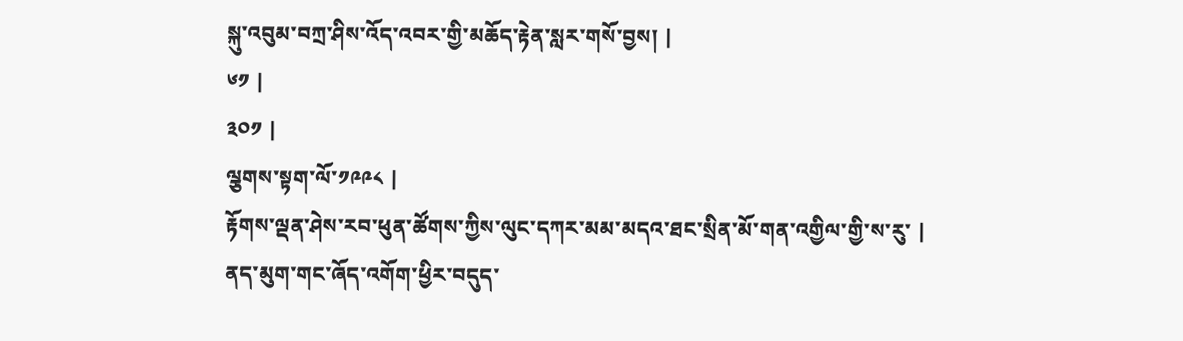སྐུ་འབུམ་བཀྲ་ཤིས་འོད་འབར་གྱི་མཆོད་རྟེན་སླར་གསོ་བྱས། |
༦༡ |
༣༠༡ |
ལྕགས་སྟག་ལོ་༡༩༩༨ |
རྟོགས་ལྡན་ཤེས་རབ་ཕུན་ཚོགས་ཀྱིས་ལུང་དཀར་མམ་མདའ་ཐང་སྲིན་མོ་གན་འགྱིལ་གྱི་ས་རུ་ |
ནད་མུག་གང་ཞོད་འགོག་ཕྱིར་བདུད་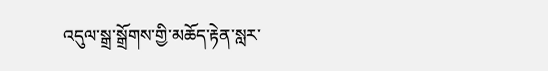འདུལ་སྒྲ་སྒྲོགས་གྱི་མཆོད་རྟེན་སླར་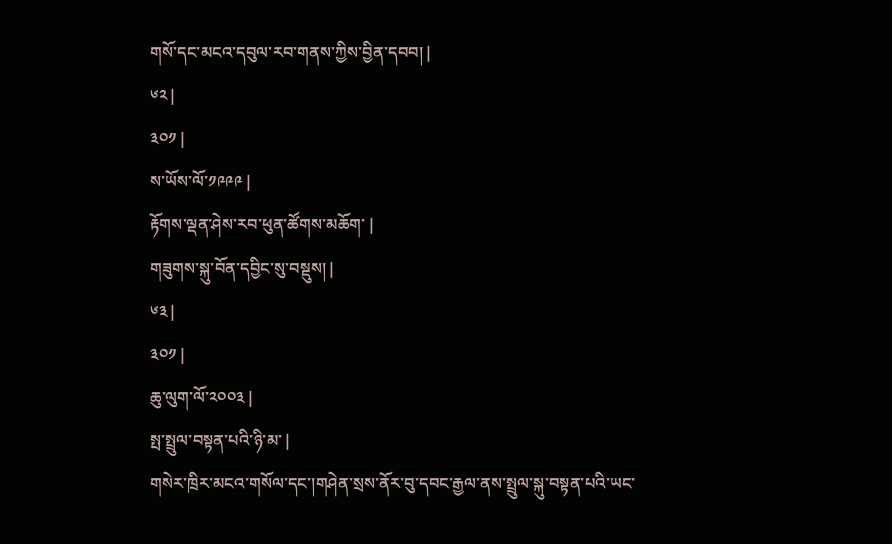གསོ་དང་མངའ་དབུལ་རབ་གནས་ཀྱིས་བྱིན་དབབ། |
༦༢ |
༣༠༡ |
ས་ཡོས་ལོ་༡༩༩༩ |
རྟོགས་ལྡན་ཤེས་རབ་ཕུན་ཚོགས་མཆོག་ |
གཟུགས་སྐུ་བོན་དབྱིང་སུ་བསྡུས། |
༦༣ |
༣༠༡ |
ཆུ་ལུག་ལོ་༢༠༠༣ |
སྤ་སྤྲུལ་བསྟན་པའི་ཉི་མ་ |
གསེར་ཁྲིར་མངའ་གསོལ་དང་།གཤེན་སྲས་ནོར་བུ་དབང་རྒྱལ་ནས་སྤྲུལ་སྐུ་བསྟན་པའི་ཡང་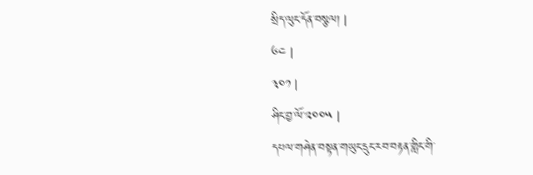སྲིད་ལུང་དོན་བསྩལ། |
༦༤ |
༣༠༡ |
ཤིང་བྱ་ལོ་༢༠༠༥ |
དཔལ་གཤེན་བསྟན་གཡུང་དྲུང་རབ་བརྟན་གླིང་གི་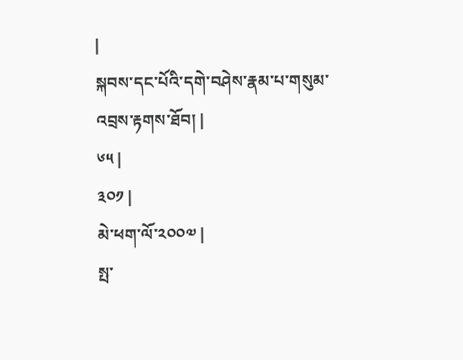|
སྐབས་དང་པོའི་དགེ་བཤེས་རྣམ་པ་གསུམ་འབྲས་རྟགས་ཐོབ། |
༦༥ |
༣༠༡ |
མེ་ཕག་ལོ་༢༠༠༧ |
སྤ་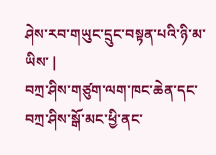ཤེས་རབ་གཡུང་དྲུང་བསྟན་པའི་ཉི་མ་ཡིས་ |
བཀྲ་ཤིས་གཙུག་ལག་ཁང་ཆེན་དང་བཀྲ་ཤིས་སྒོ་མང་ཕྱི་ནང་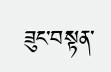ཟུང་བསྟན་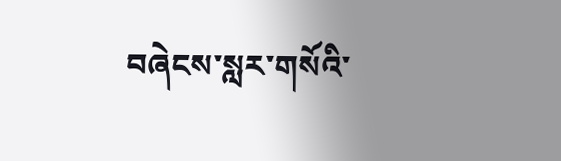བཞེངས་སླར་གསོའི་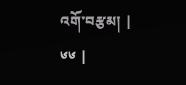འགོ་བརྩམ། |
༦༦ |